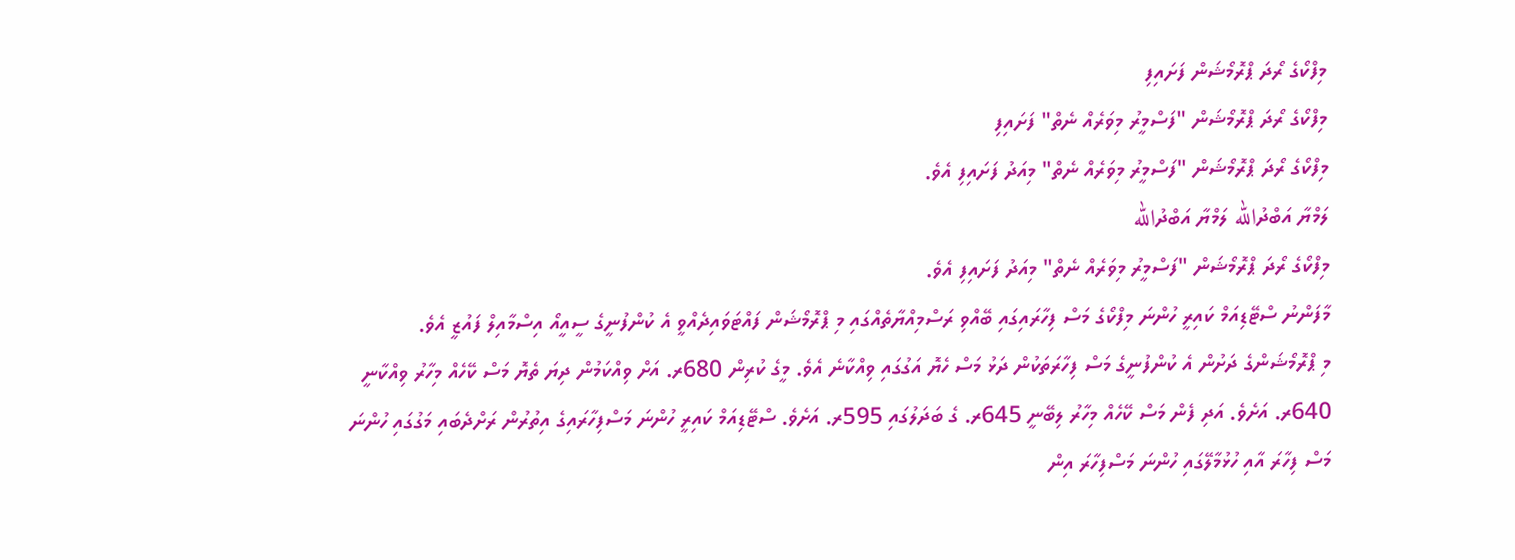މިފްކޯގެ ރޯދަ ޕްރޮމޯޝަން ފަށައިފި
މިފްކޯގެ ރޯދަ ޕްރޮމޯޝަން "ފަސްމީރު މިވަރެއް ނެތް" ފަށައިފި
މިފްކޯގެ ރޯދަ ޕްރޮމޯޝަން "ފަސްމީރު މިވަރެއް ނެތް" މިއަދު ފަށައިފި އެވެ.
ލަމްޔާ އަބްދުالله ލަމްޔާ އަބްދުالله
މިފްކޯގެ ރޯދަ ޕްރޮމޯޝަން "ފަސްމީރު މިވަރެއް ނެތް" މިއަދު ފަށައިފި އެވެ.
މާފަންނު ސްޓޭޑިއަމް ކައިރީ ހުންނަ މިފްކޯގެ މަސް ފިހާރައިގައި ބޭއްވި ރަސްމިއްޔާތެއްގައި މި ޕްރޮމޯޝަން ފައްޓަވައިދެއްވީ އެ ކުންފުނީގެ ސީއީއޯ އިސްމާއިލް ފައުޒީ އެވެ.
މި ޕްރޮމޯޝަންގެ ދަށުން އެ ކުންފުނީގެ މަސް ފިހާރަތަކުން ދަޅު މަސް ހެޔޮ އަގުގައި ވިއްކާނެ އެވެ. މީގެ ކުރިން 680ރ. އަށް ވިއްކަމުން ދިޔަ ތެޔޮ މަސް ކޭހެއް މިހާރު ވިއްކާނީ 640ރ. އަށެވެ. އަދި ފެން މަސް ކޭހެއް މިހާރު ލިބޭނީ 645ރ. ގެ ބަދަލުގައި 595ރ. އަށެވެ. ސްޓޭޑިއަމް ކައިރީ ހުންނަ މަސްފިހާރައިގެ އިތުރުން ރަށްދެބައި މަގުގައި ހުންނަ މަސް ފިހާރަ އާއި ހުޅުމާލޭގައި ހުންނަ މަސްފިހާރަ އިން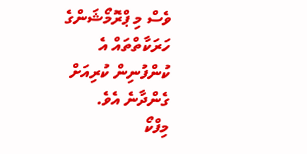ވެސް މި ޕްރޮމޯޝަންގެ ހަރަކާތްތައް އެ ކުންފުނިން ކުރިއަށް ގެންދާނެ އެވެ.
މިފްކޯ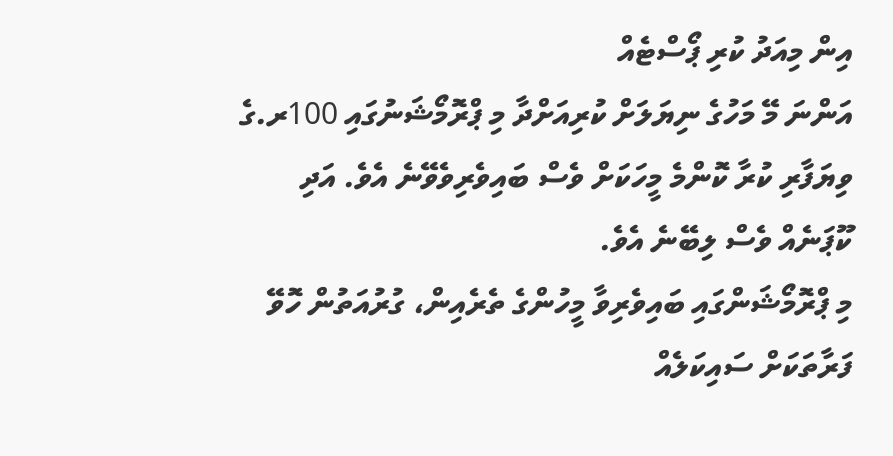އިން މިއަދު ކުރި ޕޯސްޓެއް
އަންނަ މޭ މަހުގެ ނިޔަލަށް ކުރިއަށްދާ މި ޕްރޮމޯޝަނުގައި 100ރ.ގެ ވިޔަފާރި ކުރާ ކޮންމެ މީހަކަށް ވެސް ބައިވެރިވެވޭނެ އެވެ. އަދި ކޫޕަނެއް ވެސް ލިބޭނެ އެވެ.
މި ޕްރޮމޯޝަންގައި ބައިވެރިވާ މީހުންގެ ތެރެއިން، ގުރުއަތުން ހޮވޭ ފަރާތަކަށް ސައިކަލެއް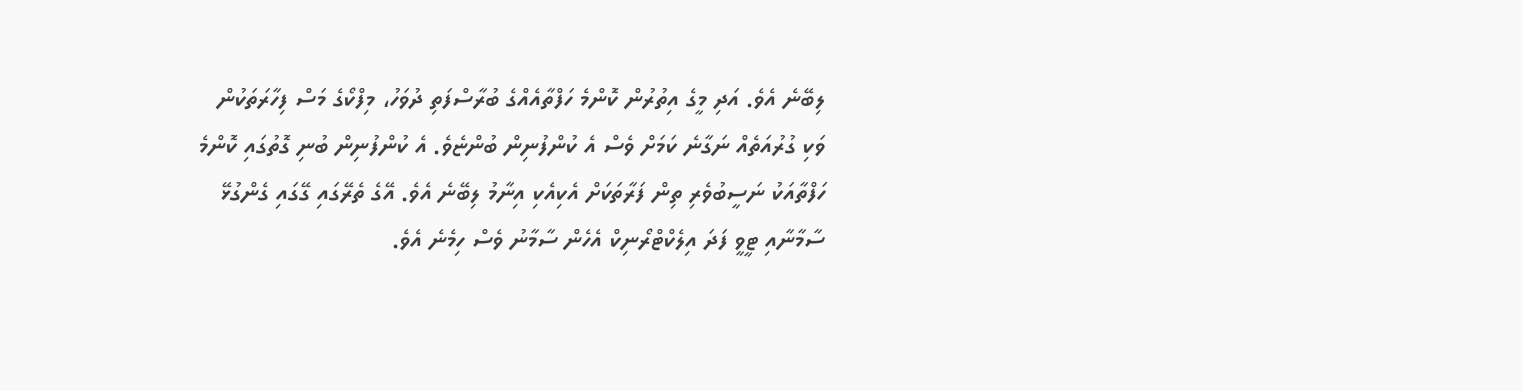ލިބޭނެ އެވެ. އަދި މީގެ އިތުރުން ކޮންމެ ހަފްތާއެއްގެ ބުރާސްފަތި ދުވަހު، މިފްކޯގެ މަސް ފިހާރަތަކުން ވަކި ގުރުއަތެއް ނަގާނެ ކަމަށް ވެސް އެ ކުންފުނިން ބުންޏެވެ. އެ ކުންފުނިން ބުނި ގޮތުގައި ކޮންމެ ހަފްތާއަކު ނަސީބުވެރި ތިން ފަރާތަކަށް އެކިއެކި އިނާމު ލިބޭނެ އެވެ. އޭގެ ތެރޭގައި ގޭގައި ގެންގުޅޭ ސާމާނާއި ޓީވީ ފަދަ އިލެކްޓްރޯނިކް އެހެން ސާމާނު ވެސް ހިމެނެ އެވެ.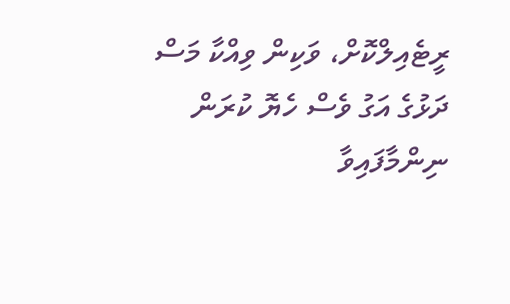ރީޓެއިލްކޮށް، ވަކިން ވިއްކާ މަސް ދަޅުގެ އަގު ވެސް ހެޔޮ ކުރަން ނިންމާފައިވާ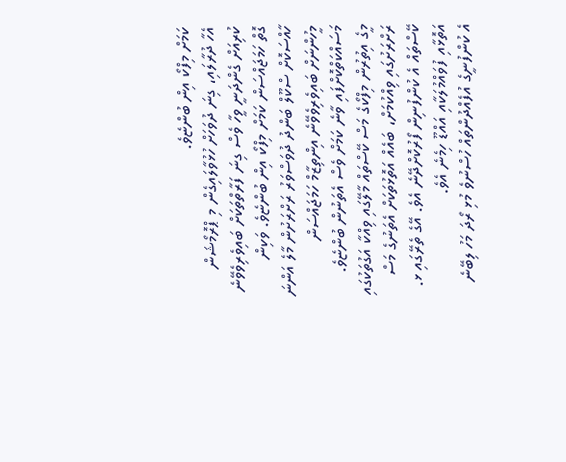ކަމަށް މިފްކޯ އިން ބުންޏެވެ.
އެހާ ދުރާލައި، ގިނަ ދުވަހަށް ހުޅުވާލައިގެން މި ޕްރޮމޯޝަން ކުރިއަށް ގެންދަނީ ވީހާ ވެސް ގިނަ ފަރާތްތަކަށް ބައިވެރިވެވޭނެ ގޮތް ހަމަޖައްސަން ކަމަށް މިފްކޯ އިން ބުންޏެވެ. ވަކިން ހާއްސަކޮށް ސްކޫލް ބަންދު ދުވަސްވަރު ރަށްރަށުން މާލެ އަންނަ މީހުންނަށް ބައިވެރިވެވޭނެ އިންތިޒާމް ހަމަޖައްސަން މަސައްކަތްކޮށްފައި ވާނެ ކަމަށް ވެސް އެތަނުން ބުންޏެވެ.
މީގެ އިތުރުން މިފްކޯގެ މަސް ކޭސްތައް މާލޭގައި ވިއްކާ އަގުތަކުގައި ރަށްރަށުގައި ވިއްކުމަށް، ބައެއް އަތޮޅުތަކަށް އެތަނުގެ މަސް ކޭސްތައް އެ ކުންފުނިން ފޯރުކޮށްދޭނެ އެވެ. އޭގެ ތެރޭގައި ޅ. އަތޮޅާއި ފުވައްމުލަކާއި އައްޑޫ ހިމެނެ އެވެ.
އެ ކުންފުނީގެ އުފެއްދުންތައް ހުސްނުވެ މުޅި ރޯދަ މަހު ލިބޭނެ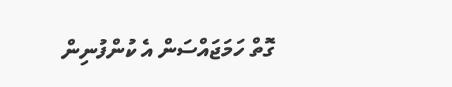ގޮތް ހަމަޖައްސަން އެ ކުންފުނިން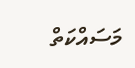މަސައްކަތް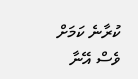ކުރާނެ ކަމަށް ވެސް އޭނާ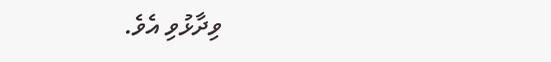ވިދާޅުވި އެވެ.